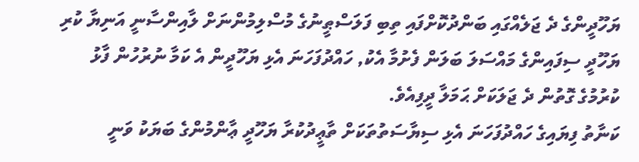ޔަހޫދީންގެ ދެ ޖަލެއްގައި ބަންދުކޮށްފައި ތިބި ފަލަސްޠީނުގެ މުސްލިމުންނަށް ލާއިންސާނީ އަނިޔާ ކުރި ޔަހޫދީ ސިފައިންގެ މައްސަލަ ބަލަން ފެށުމާ އެކު, ހައްދުފަހަނަ އެޅި ޔަހޫދީން އެ ކަމާ ނުރުހުން ފާޅު ކުރުމުގެ ގޮތުން ދެ ޖަލަކަށް ޙަމަލާ ދީފިއެވެ.
ކަނާތު ފިޔައިގެ ހައްދުފަހަނަ އެޅި ސިޔާސަތުތަކަށް ތާޢީދުކުރާ ޔަހޫދީ ޢާންމުންގެ ބަޔަކު ވަނީ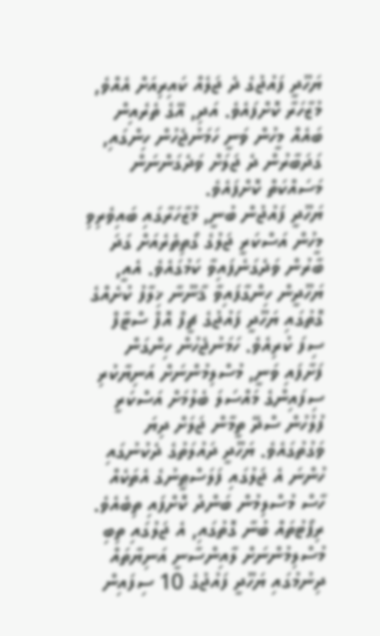ޔަހޫދީ ފައުޖުގެ ދެ ޖަލެއް ކައިރިއަށް އެއްވެ, މުޒާހަރާ ކޮށްފައެވެ. އަދި, އޭގެ ތެރެއިން ބައެއް މީހުން ވަނީ ހަމަނުޖެހުން ހިންގައި, ގަދަބާރުން ދެ ޖަލަށް ވަދެގަންނަން މަސައްކަތް ކޮށްފައެވެ.
ޔަހޫދީ ފައުޖުން ބުނީ, މުޒާހަރާގައި ބައިވެރިވި މީހުން އަސްކަރީ ޖަލުގެ ގޯތިތެރެއަށް ގަދަ ބާރުން ވަދެގަނެފައިވާ ކަމުގައެވެ. އެއީ, ޔަހޫދީން ހިންގާފައިވާ ޤާނޫނާ ޚިލާފު ކުށެއްގެ ގޮތުގައި ޔަހޫދީ ފައުޖުގެ ޗީފް އޮފް ސްޓާފް ސިފަ ކުރިއެވެ. ހަމަނުޖެހުން ހިންގަން ފަށާފައި ވަނީ, މުސްލިމުންނަށް އަނިޔާކުރި ސިފައިންގެ މައްސަލަ ބެލުމަށް އަސްކަރީ ފުލުހުން ސްދޭ ތީމާން ޖަލަށް ދިޔަ ވަގުތުގައެވެ. ޔަހޫދީ ދައުލަތުގެ ދެކުނުގައި ހުންނަ އެ ޖަލުގައި ފަލަސްޠީނުގެ އެތަކެއް ހާސް މުސްލިމުން ބަންދު ކޮށްފައި ތިބެއެވެ.
ރިޕޯޓުތައް ބުނާ ގޮތުގައި, އެ ޖަލުގައި ތިބި މުސްލިމުންނަށް ލާއިންސާނީ އަނިޔާތައް ދިނުމުގައި ޔަހޫދީ ފައުޖުގެ 10 ސިފައިން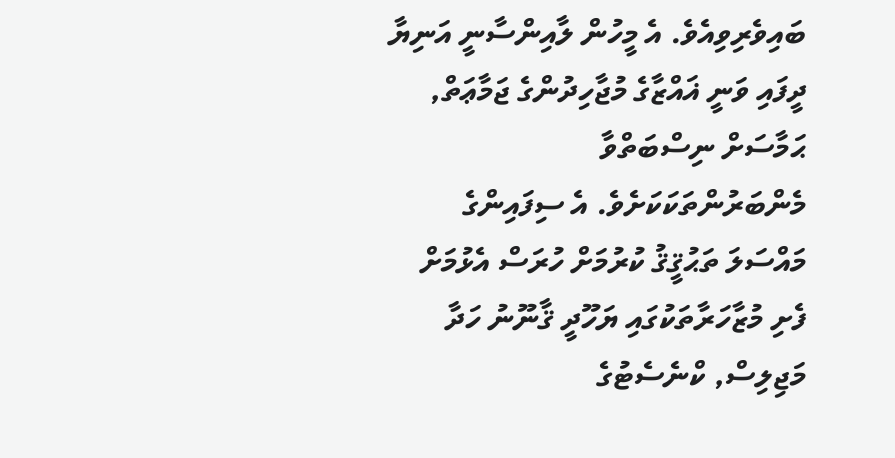ބައިވެރިވިއެވެ. އެ މީހުން ލާއިންސާނީ އަނިޔާ ދީފައި ވަނީ ޣައްޒާގެ މުޖާހިދުންގެ ޖަމާޢަތް, ޙަމާސަށް ނިސްބަތްވާ މެންބަރުންތަކަކަށެވެ. އެ ސިފައިންގެ މައްސަލަ ތަޙުޤީޤު ކުރުމަށް ހުރަސް އެޅުމަށް ފެށި މުޒާހަރާތަކުގައި ޔަހޫދީ ޤާނޫނު ހަދާ މަޖިލިސް, ކްނެސެޓުގެ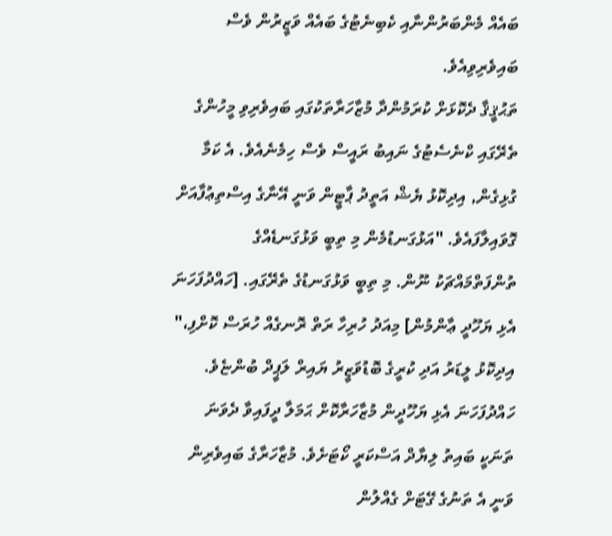ބައެއް މެންބަރުންނާއި ކެބިނެޓުގެ ބައެއް ވަޒީރުން ވެސް ބައިވެރިވިއެވެ.
ތަޙުޤީޤާ ދެކޮޅަށް ކުރަމުންދާ މުޒާހަރާތަކުގައި ބައިވެރިވި މީހުންގެ ތެރޭގައި ކްނެސެޓުގެ ނައިބު ރައީސް ވެސް ހިމެނެއެވެ. އެ ކަމާ ގުޅިގެން, އިދިކޮޅު ޔެޝް އަތީދު ޕާޓީން ވަނީ އޭނާގެ އިސްތިޢުފާއަށް ގޮވައިލާފައެވެ. "އަޅުގަނޑުމެން މި ތިބީ ވަޅުގަނޑެއްގެ ތުންފަތްމައްޗަކު ނޫން. މި ތިބީ ވަޅުގަނޑުގެ ތެރޭގައި. [ހައްދުފަހަނަ އެޅި ޔަހޫދީ ޢާންމުން] މިއަދު ހުރިހާ ރަތް ރޮނގެއް ހުރަސް ކޮށްފި،" އިދިކޮޅު ލީޑަރު އަދި ކުރީގެ ބޮޑުވަޒީރު ޔައިރް ލަޕީދް ބުންޏެވެ.
ހައްދުފަހަނަ އެޅި ޔަހޫދީން މުޒާހަރާކޮށް ޙަމަލާ ދީފައިވާ ދެވަނަ ތަނަކީ ބައިތު ލިޔާދް އަސްކަރީ ކޯޓަށެވެ. މުޒާހަރާގެ ބައިވެރިން ވަނީ އެ ތަނުގެ ގޭޓަށް ގެއްލުން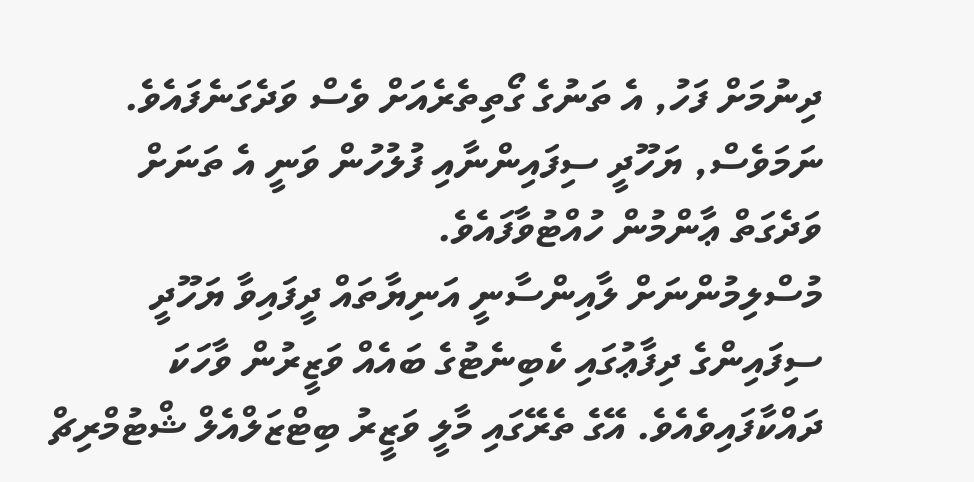ދިނުމަށް ފަހު, އެ ތަނުގެ ގޯތިތެރެއަށް ވެސް ވަދެގަނެފައެވެ. ނަމަވެސް, ޔަހޫދީ ސިފައިންނާއި ފުލުހުން ވަނީ އެ ތަނަށް ވަދެގަތް ޢާންމުން ހުއްޓުވާފައެވެ.
މުސްލިމުންނަށް ލާއިންސާނީ އަނިޔާތައް ދީފައިވާ ޔަހޫދީ ސިފައިންގެ ދިފާޢުގައި ކެބިނެޓުގެ ބައެއް ވަޒީރުން ވާހަކަ ދައްކާފައިވެއެވެ. އޭގެ ތެރޭގައި މާލީ ވަޒީރު ބިޓްޒަލްއެލް ޝްޓުމްރިޗް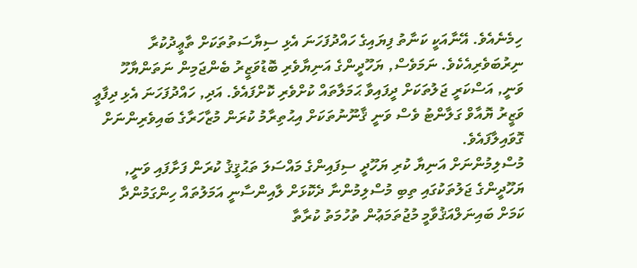ހިމެނެއެވެ. އޭނާއަކީ ކަނާތު ފިޔައިގެ ހައްދުފަހަނަ އެޅި ސިޔާސަތުތަކަށް ތާޢީދުކުރާ ނިރުބަވެރިއެކެވެ. ނަމަވެސް, ޔަހޫދީންގެ އަނިޔާވެރި ބޮޑުވަޒީރު ބެންޖަމިން ނަތަންޔާހޫ ވަނީ, އަސްކަރީ ޖަލުތަކަށް ދީފައިވާ ޙަމަލާތައް ކުށްވެރި ކޮށްފައެވެ. އަދި, ހައްދުފަހަނަ އެޅި ދިފާޢީ ވަޒީރު ޔޮއާވް ގަލާންޓު ވެސް ވަނީ ޤާނޫނުތަކަށް އިޙުތިރާމު ކުރަން މުޒާހަރާގެ ބައިވެރިންނަށް ގޮވައިލާފައެވެ.
މުސްލިމުންނަށް އަނިޔާ ކުރި ޔަހޫދީ ސިފައިންގެ މައްސަލަ ތަޙުޤީޤު ކުރަން ފަށާފައި ވަނީ, ޔަހޫދީންގެ ޖަލުތަކުގައި ތިބި މުސްލިމުންނާ ދެކޮޅަށް ލާއިންސާނީ އަމަލުތައް ހިންގަމުންދާ ކަމަށް ބައިނަލްއަޤުވާމީ މުޖުތަމަޢުން ތުހުމަތު ކުރާތާ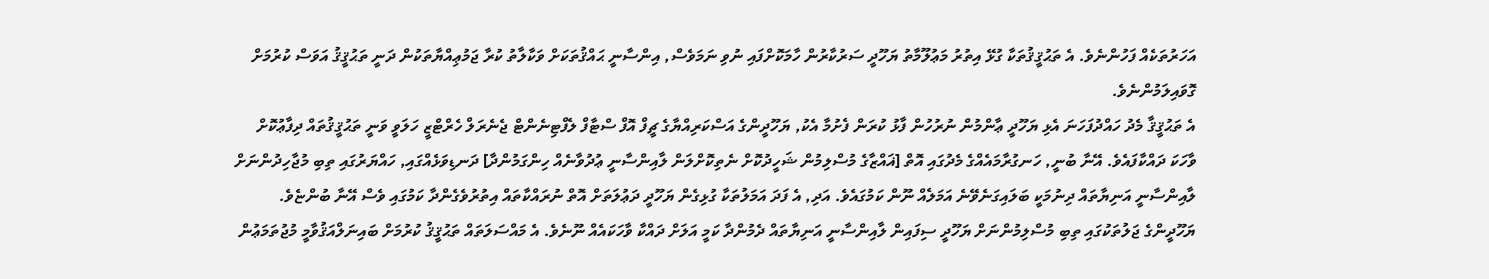އަހަރުތަކެއް ފަހުންނެވެ. އެ ތަޙުޤީޤުތަކާ ގުޅޭ އިތުރު މަޢުލޫމާތު ޔަހޫދީ ސަރުކާރުން ހާމަކޮށްފައި ނުވި ނަމަވެސް, އިންސާނީ ޙައްޤުތަކަށް ވަކާލާތު ކުރާ ޖަމުޢިއްޔާތަކުން ދަނީ ތަޙުޤީޤު އަވަސް ކުރުމަށް ގޮވައިލަމުންނެވެ.
އެ ތަޙުޤީޤާ މެދު ހައްދުފަހަނަ އެޅި ޔަހޫދީ ޢާންމުން ނުރުހުން ފާޅު ކުރަން ފެށުމާ އެކު, ޔަހޫދީންގެ އަސްކަރިއްޔާގެ ޗީފް އޮފް ސްޓާފް ލެފްޓިނެންޓް ޖެނެރަލް ހެރްޓްޒީ ހަލަވީ ވަނީ ތަޙުޤީޤުތައް ދިފާޢުކޮށް ވާހަކަ ދައްކާފައެވެ. އޭނާ ބުނީ, ހަނގުރާމައެއްގެ މެދުގައި އޮތް [ޣައްޒާގެ މުސްލިމުން ޝަހީދުކޮށް ނެތިކޮށްލަން ލާއިންސާނީ ޢުދުވާނެއް ހިންގަމުންދާ] ދަނޑިވަޅެއްގައި, ހައްޔަރުގައި ތިބި މުޖާހިދުންނަށް ލާއިންސާނީ އަނިޔާތައް ދިނުމަކީ ބަލައިގަނެވޭނެ އަމަލެއް ނޫން ކަމުގައެވެ. އަދި, އެ ފަދަ އަމަލުތަކާ ގުޅިގެން ޔަހޫދީ ދަޢުލަތަށް އޮތް ނުރައްކާތައް އިތުރުވެގެންދާ ކަމުގައި ވެސް އޭނާ ބުންޏެވެ.
ޔަހޫދީންގެ ޖަލުތަކުގައި ތިބި މުސްލިމުންނަށް ޔަހޫދީ ސިފައިން ލާއިންސާނީ އަނިޔާތައް ދެމުންދާ ކަމީ އަލަށް ދައްކާ ވާހަކައެއް ނޫނެވެ. އެ މައްސަލަތައް ތަޙުޤީޤު ކުރުމަށް ބައިނަލްއަޤުވާމީ މުޖުތަމަޢުން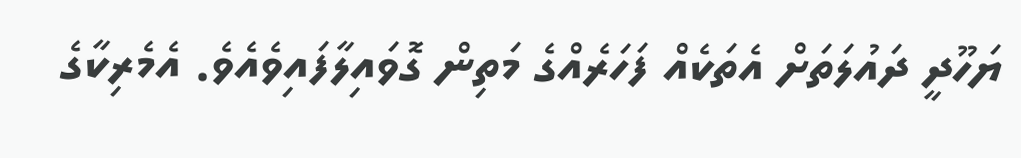ޔަހޫދީ ދައުލަތަށް އެތަކެއް ފަހަރެއްގެ މަތިން ގޮވައިލާފައިވެއެވެ. އެމެރިކާގެ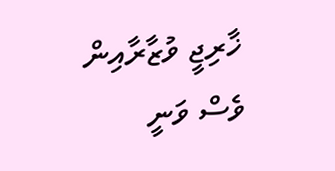ޚާރިޖީ ވުޒާރާއިން ވެސް ވަނީ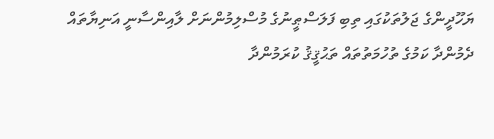ޔަހޫދީންގެ ޖަލުތަކުގައި ތިބި ފަލަސްޠީނުގެ މުސްލިމުންނަށް ލާއިންސާނީ އަނިޔާތައް ދެމުންދާ ކަމުގެ ތުހުމަތުތައް ތަޙުޤީޤު ކުރަމުންދާ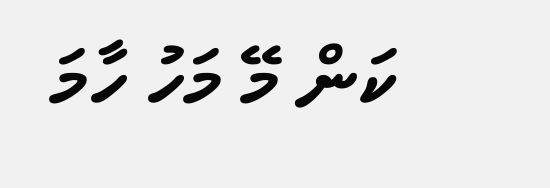ކަން މޭ މަހު ހާމަ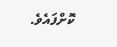ކޮށްފައެވެ.